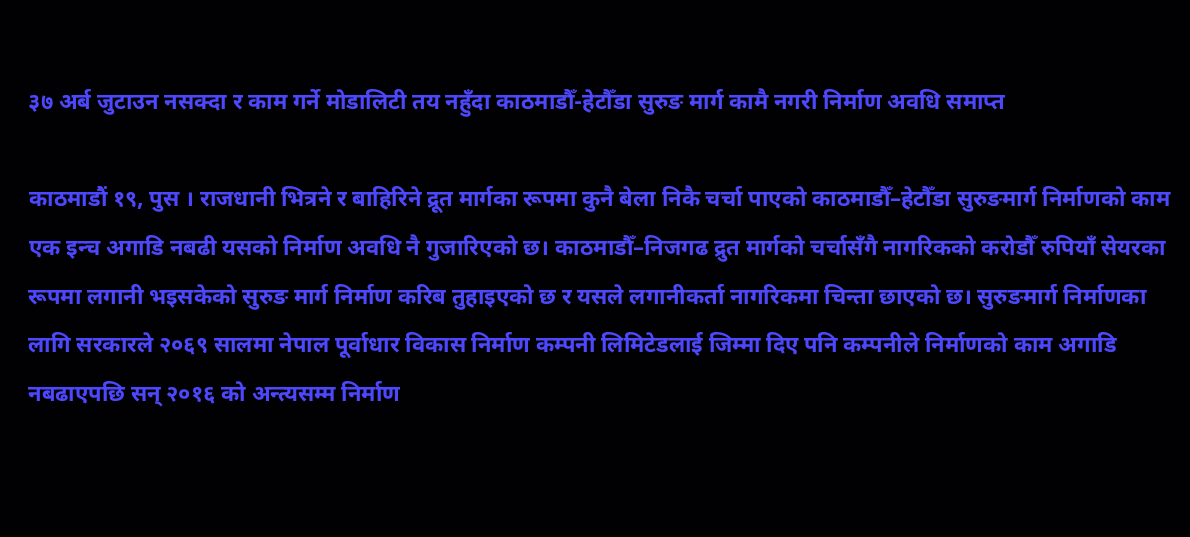३७ अर्ब जुटाउन नसक्दा र काम गर्ने मोडालिटी तय नहुँदा काठमाडौँ-हेटौँडा सुरुङ मार्ग कामै नगरी निर्माण अवधि समाप्त

काठमाडौं १९, पुस । राजधानी भित्रने र बाहिरिने द्रूत मार्गका रूपमा कुनै बेला निकै चर्चा पाएको काठमाडौँ–हेटौँडा सुरुङमार्ग निर्माणको काम एक इन्च अगाडि नबढी यसको निर्माण अवधि नै गुजारिएको छ। काठमाडौँ–निजगढ द्रुत मार्गको चर्चासँगै नागरिकको करोडौँ रुपियाँ सेयरका रूपमा लगानी भइसकेको सुरुङ मार्ग निर्माण करिब तुहाइएको छ र यसले लगानीकर्ता नागरिकमा चिन्ता छाएको छ। सुरुङमार्ग निर्माणका लागि सरकारले २०६९ सालमा नेपाल पूर्वाधार विकास निर्माण कम्पनी लिमिटेडलाई जिम्मा दिए पनि कम्पनीले निर्माणको काम अगाडि नबढाएपछि सन् २०१६ को अन्त्यसम्म निर्माण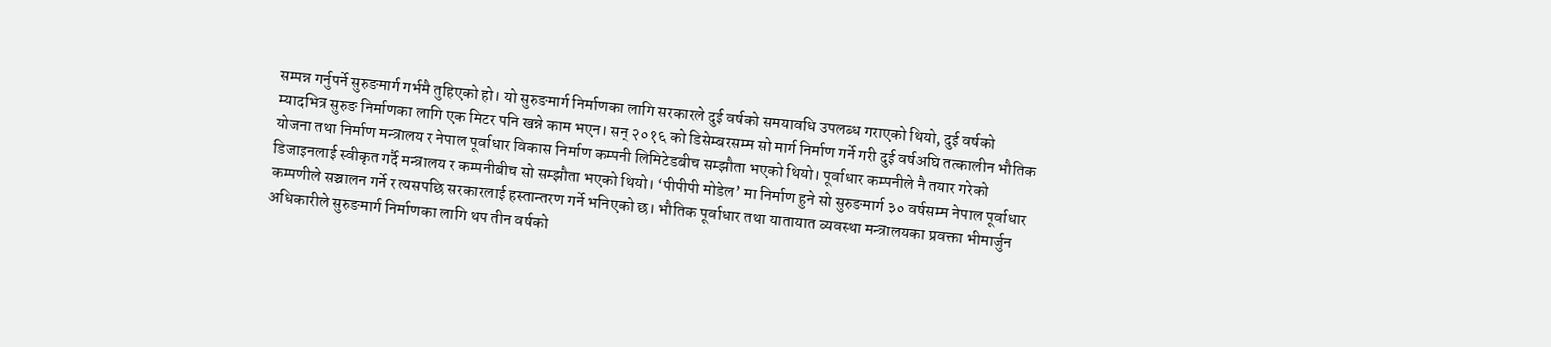सम्पन्न गर्नुपर्ने सुरुङमार्ग गर्भमै तुहिएको हो। यो सुरुङमार्ग निर्माणका लागि सरकारले दुई वर्षको समयावधि उपलब्ध गराएको थियो, दुई वर्षको म्यादभित्र सुरुङ निर्माणका लागि एक मिटर पनि खन्ने काम भएन। सन् २०१६ को डिसेम्बरसम्म सो मार्ग निर्माण गर्ने गरी दुई वर्षअघि तत्कालीन भौतिक योजना तथा निर्माण मन्त्रालय र नेपाल पूर्वाधार विकास निर्माण कम्पनी लिमिटेडबीच सम्झौता भएको थियो। पूर्वाधार कम्पनीले नै तयार गरेको डिजाइनलाई स्वीकृत गर्दै मन्त्रालय र कम्पनीबीच सो सम्झौता भएको थियो। ‘पीपीपी मोडेल’ मा निर्माण हुने सो सुरुङमार्ग ३० वर्षसम्म नेपाल पूर्वाधार कम्पणीले सञ्चालन गर्ने र त्यसपछि सरकारलाई हस्तान्तरण गर्ने भनिएको छ। भौतिक पूर्वाधार तथा यातायात व्यवस्था मन्त्रालयका प्रवक्ता भीमार्जुन अधिकारीले सुरुङमार्ग निर्माणका लागि थप तीन वर्षको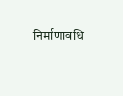निर्माणावधि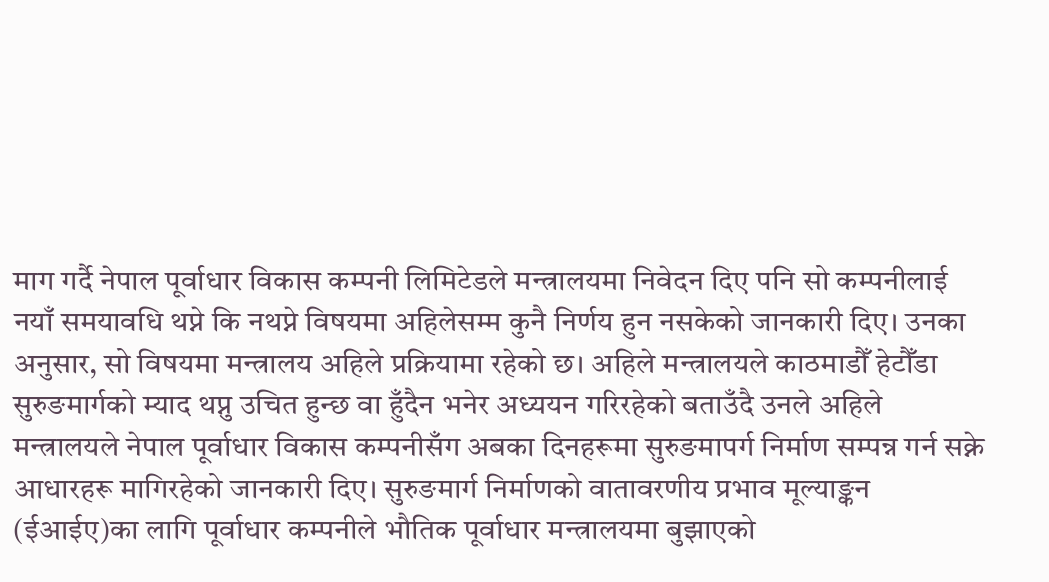माग गर्दै नेपाल पूर्वाधार विकास कम्पनी लिमिटेडले मन्त्रालयमा निवेदन दिए पनि सो कम्पनीलाई नयाँ समयावधि थप्ने कि नथप्ने विषयमा अहिलेसम्म कुनै निर्णय हुन नसकेको जानकारी दिए। उनका अनुसार, सो विषयमा मन्त्रालय अहिले प्रक्रियामा रहेको छ। अहिले मन्त्रालयले काठमाडौँ हेटौँडा सुरुङमार्गको म्याद थप्नु उचित हुन्छ वा हुँदैन भनेर अध्ययन गरिरहेको बताउँदै उनले अहिले मन्त्रालयले नेपाल पूर्वाधार विकास कम्पनीसँग अबका दिनहरूमा सुरुङमापर्ग निर्माण सम्पन्न गर्न सक्ने आधारहरू मागिरहेको जानकारी दिए। सुरुङमार्ग निर्माणको वातावरणीय प्रभाव मूल्याङ्कन (ईआईए)का लागि पूर्वाधार कम्पनीले भौतिक पूर्वाधार मन्त्रालयमा बुझाएको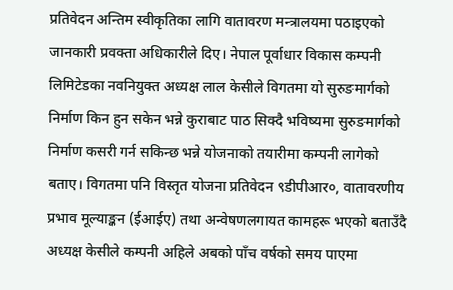प्रतिवेदन अन्तिम स्वीकृतिका लागि वातावरण मन्त्रालयमा पठाइएको जानकारी प्रवक्ता अधिकारीले दिए। नेपाल पूर्वाधार विकास कम्पनी लिमिटेडका नवनियुक्त अध्यक्ष लाल केसीले विगतमा यो सुरुङमार्गको निर्माण किन हुन सकेन भन्ने कुराबाट पाठ सिक्दै भविष्यमा सुरुङमार्गको निर्माण कसरी गर्न सकिन्छ भन्ने योजनाको तयारीमा कम्पनी लागेको बताए। विगतमा पनि विस्तृत योजना प्रतिवेदन ९डीपीआर०, वातावरणीय प्रभाव मूल्याङ्कन (ईआईए) तथा अन्वेषणलगायत कामहरू भएको बताउँदै अध्यक्ष केसीले कम्पनी अहिले अबको पाँच वर्षको समय पाएमा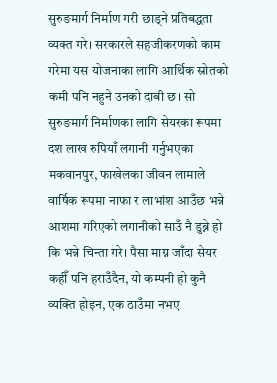सुरुङमार्ग निर्माण गरी छाड्ने प्रतिबद्धता व्यक्त गरे। सरकारले सहजीकरणको काम गरेमा यस योजनाका लागि आर्थिक स्रोतको कमी पनि नहुने उनको दाबी छ। सो सुरुङमार्ग निर्माणका लागि सेयरका रूपमा दश लाख रुपियाँ लगानी गर्नुभएका मकवानपुर, फाखेलका जीवन लामाले वार्षिक रूपमा नाफा र लाभांश आउँछ भन्ने आशमा गरिएको लगानीको साउँ नै डुब्ने हो कि भन्ने चिन्ता गरे। पैसा माग्न जाँदा सेयर कहीँ पनि हराउँदैन, यो कम्पनी हो कुनै व्यक्ति होइन, एक ठाउँमा नभए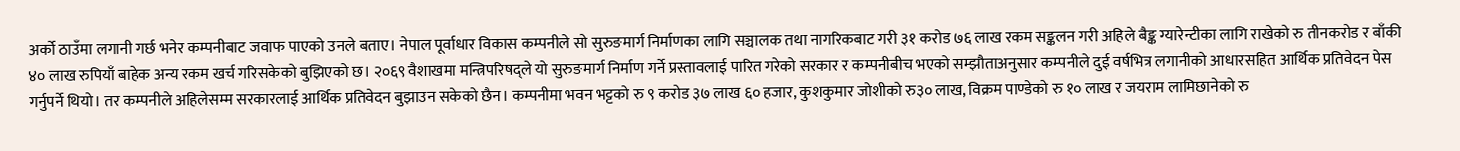अर्को ठाउँमा लगानी गर्छ भनेर कम्पनीबाट जवाफ पाएको उनले बताए। नेपाल पूर्वाधार विकास कम्पनीले सो सुरुङमार्ग निर्माणका लागि सञ्चालक तथा नागरिकबाट गरी ३१ करोड ७६ लाख रकम सङ्कलन गरी अहिले बैङ्क ग्यारेन्टीका लागि राखेको रु तीनकरोड र बाँकी ४० लाख रुपियाँ बाहेक अन्य रकम खर्च गरिसकेको बुझिएको छ। २०६९ वैशाखमा मन्त्रिपरिषद्ले यो सुरुङमार्ग निर्माण गर्ने प्रस्तावलाई पारित गरेको सरकार र कम्पनीबीच भएको सम्झौताअनुसार कम्पनीले दुई वर्षभित्र लगानीको आधारसहित आर्थिक प्रतिवेदन पेस गर्नुपर्ने थियो। तर कम्पनीले अहिलेसम्म सरकारलाई आर्थिक प्रतिवेदन बुझाउन सकेको छैन। कम्पनीमा भवन भट्टको रु ९ करोड ३७ लाख ६० हजार, कुशकुमार जोशीको रु३० लाख, विक्रम पाण्डेको रु १० लाख र जयराम लामिछानेको रु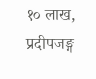१० लाख, प्रदीपजङ्ग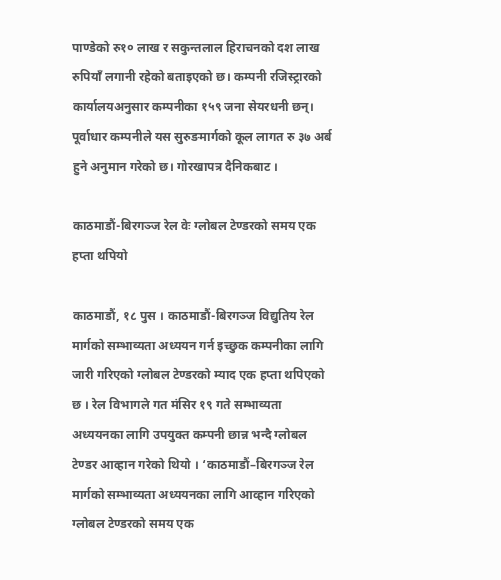पाण्डेको रु१० लाख र सकुन्तलाल हिराचनको दश लाख रुपियाँ लगानी रहेको बताइएको छ। कम्पनी रजिस्ट्रारको कार्यालयअनुसार कम्पनीका १५९ जना सेयरधनी छन्। पूर्वाधार कम्पनीले यस सुरुङमार्गको कूल लागत रु ३७ अर्ब हुने अनुमान गरेको छ। गोरखापत्र दैनिकबाट ।

काठमाडौं-बिरगञ्ज रेल वेः ग्लोबल टेण्डरको समय एक हप्ता थपियो

काठमाडौं, १८ पुस । काठमाडौं-बिरगञ्ज विद्युतिय रेल मार्गको सम्भाव्यता अध्ययन गर्न इच्छुक कम्पनीका लागि जारी गरिएको ग्लोबल टेण्डरको म्याद एक हप्ता थपिएको छ । रेल विभागले गत मंसिर १९ गते सम्भाव्यता अध्ययनका लागि उपयुक्त कम्पनी छान्न भन्दै ग्लोबल टेण्डर आव्हान गरेको थियो । ‘काठमाडौं–बिरगञ्ज रेल मार्गको सम्भाव्यता अध्ययनका लागि आव्हान गरिएको ग्लोबल टेण्डरको समय एक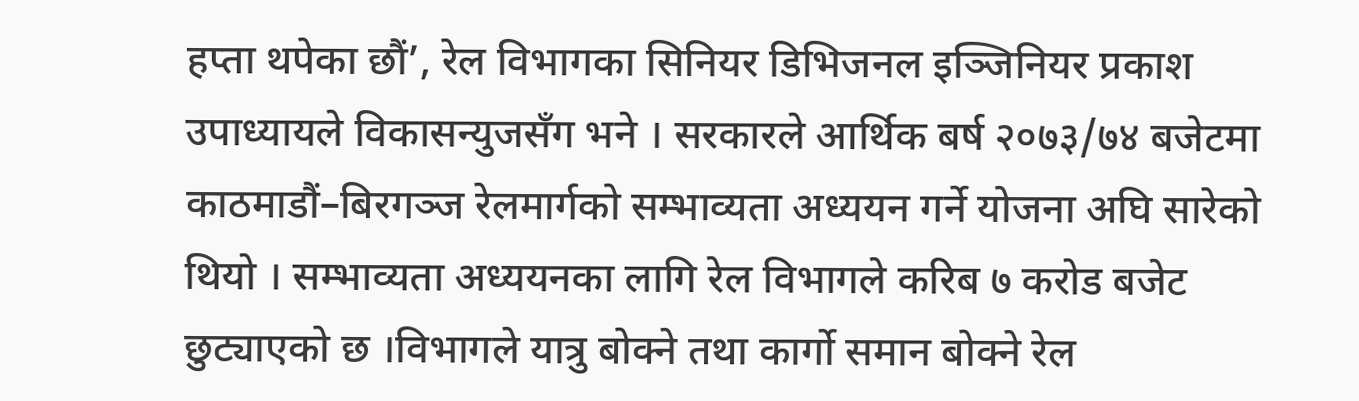हप्ता थपेका छौं’, रेल विभागका सिनियर डिभिजनल इञ्जिनियर प्रकाश उपाध्यायले विकासन्युजसँग भने । सरकारले आर्थिक बर्ष २०७३/७४ बजेटमा काठमाडौं–बिरगञ्ज रेलमार्गको सम्भाव्यता अध्ययन गर्ने योजना अघि सारेको थियो । सम्भाव्यता अध्ययनका लागि रेल विभागले करिब ७ करोड बजेट छुट्याएको छ ।विभागले यात्रु बोक्ने तथा कार्गो समान बोक्ने रेल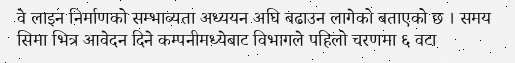वे लाइन निर्माणको सम्भाव्यता अध्ययन अघि बढाउन लागेको बताएको छ । समय सिमा भित्र आवेदन दिने कम्पनीमध्येबाट विभागले पहिलो चरणमा ६ वटा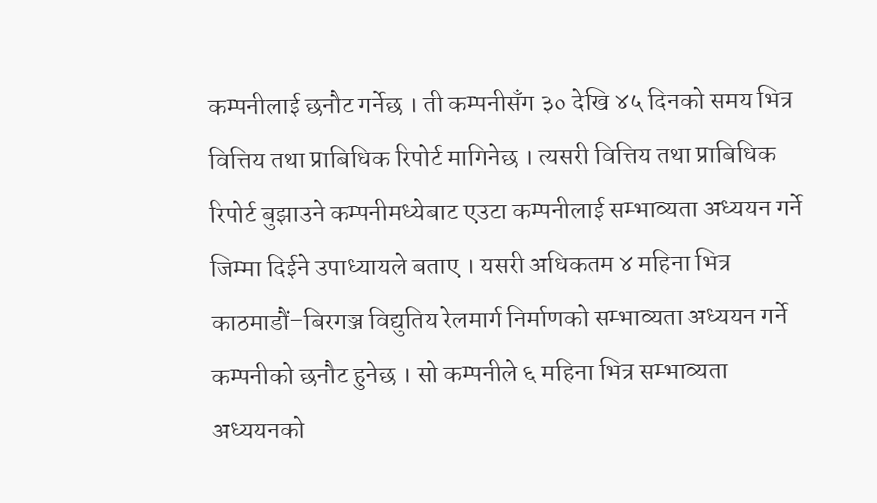कम्पनीलाई छनौट गर्नेछ । ती कम्पनीसँग ३० देखि ४५ दिनको समय भित्र वित्तिय तथा प्राबिधिक रिपोर्ट मागिनेछ । त्यसरी वित्तिय तथा प्राबिधिक रिपोर्ट बुझाउने कम्पनीमध्येबाट एउटा कम्पनीलाई सम्भाव्यता अध्ययन गर्ने जिम्मा दिईने उपाध्यायले बताए । यसरी अधिकतम ४ महिना भित्र काठमाडौं–बिरगञ्ज विद्युतिय रेलमार्ग निर्माणको सम्भाव्यता अध्ययन गर्ने कम्पनीको छनौट हुनेछ । सो कम्पनीले ६ महिना भित्र सम्भाव्यता अध्ययनको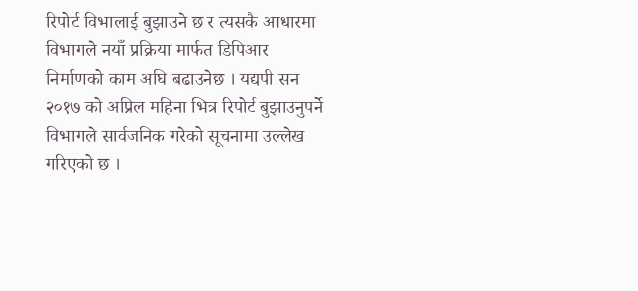रिपोर्ट विभालाई बुझाउने छ र त्यसकै आधारमा विभागले नयाँ प्रक्रिया मार्फत डिपिआर निर्माणको काम अघि बढाउनेछ । यद्यपी सन २०१७ को अप्रिल महिना भित्र रिपोर्ट बुझाउनुपर्ने विभागले सार्वजनिक गरेको सूचनामा उल्लेख गरिएको छ ।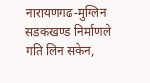नारायणगढ-मुग्लिन सडकखण्ड निर्माणले गति लिन सकेन,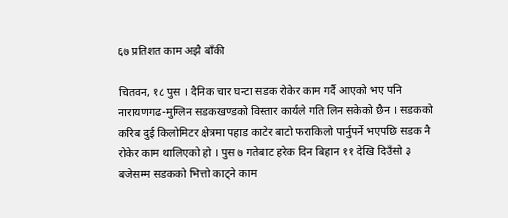६७ प्रतिशत काम अझै बाँकी

चितवन, १८ पुस । दैनिक चार घन्टा सडक रोकेर काम गर्दै आएको भए पनि नारायणगढ-मुग्लिन सडकखण्डको विस्तार कार्यले गति लिन सकेको छैन । सडकको करिब दुई किलोमिटर क्षेत्रमा पहाड काटेर बाटो फराकिलो पार्नुपर्ने भएपछि सडक नै रोकेर काम थालिएको हो । पुस ७ गतेबाट हरेक दिन बिहान ११ देखि दिउँसो ३ बजेसम्म सडकको भित्तो काट्ने काम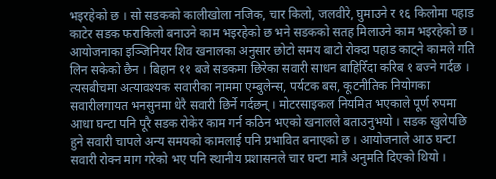भइरहेको छ । सो सडकको कालीखोला नजिक, चार किलो, जलवीरे, घुमाउने र १६ किलोमा पहाड काटेर सडक फराकिलो बनाउने काम भइरहेको छ भने सडकको सतह मिलाउने काम भइरहेको छ । आयोजनाका इञ्जिनियर शिव खनालका अनुसार छोटो समय बाटो रोक्दा पहाड काट्ने कामले गति लिन सकेको छैन । बिहान ११ बजे सडकमा छिरेका सवारी साधन बाहिरिँदा करिब १ बज्ने गर्दछ । त्यसबीचमा अत्यावश्यक सवारीका नाममा एम्बुलेन्स, पर्यटक बस, कूटनीतिक नियोगका सवारीलगायत भनसुनमा धेरै सवारी छिर्ने गर्दछन् । मोटरसाइकल नियमित भएकाले पूर्ण रुपमा आधा घन्टा पनि पूरै सडक रोकेर काम गर्न कठिन भएको खनालले बताउनुभयो । सडक खुलेपछि हुने सवारी चापले अन्य समयको कामलाई पनि प्रभावित बनाएको छ । आयोजनाले आठ घन्टा सवारी रोक्न माग गरेको भए पनि स्थानीय प्रशासनले चार घन्टा मात्रै अनुमति दिएको थियो ।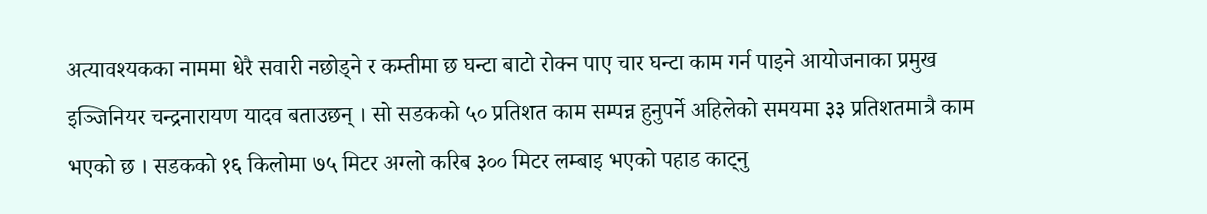अत्यावश्यकका नाममा धेरै सवारी नछोड्ने र कम्तीमा छ घन्टा बाटो रोक्न पाए चार घन्टा काम गर्न पाइने आयोजनाका प्रमुख इञ्जिनियर चन्द्रनारायण यादव बताउछन् । सो सडकको ५० प्रतिशत काम सम्पन्न हुनुपर्ने अहिलेको समयमा ३३ प्रतिशतमात्रै काम भएको छ । सडकको १६ किलोमा ७५ मिटर अग्लो करिब ३०० मिटर लम्बाइ भएको पहाड काट्नु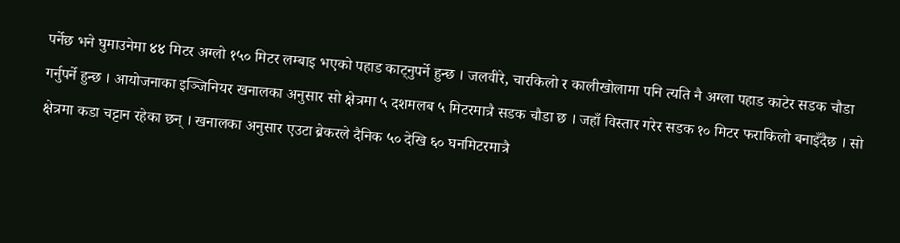पर्नेछ भने घुमाउनेमा ४४ मिटर अग्लो १५० मिटर लम्बाइ भएको पहाड काट्नुपर्ने हुन्छ । जलवीरे, चारकिलो र कालीखोलामा पनि त्यति नै अग्ला पहाड काटेर सडक चौडा गर्नुपर्ने हुन्छ । आयोजनाका इञ्जिनियर खनालका अनुसार सो क्षेत्रमा ५ दशमलब ५ मिटरमात्रै सडक चौडा छ । जहाँ विस्तार गरेर सडक १० मिटर फराकिलो बनाइँदैछ । सो क्षेत्रमा कडा चट्टान रहेका छन् । खनालका अनुसार एउटा ब्रेकरले दैनिक ५० देखि ६० घनमिटरमात्रै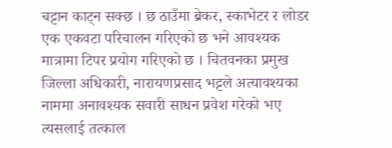चट्टान काट्न सक्छ । छ ठाउँमा ब्रेकर, स्काभेटर र लोडर एक एकवटा परिचालन गरिएको छ भने आवश्यक मात्रामा टिपर प्रयोग गरिएको छ । चितवनका प्रमुख जिल्ला अधिकारी, नारायणप्रसाद भट्टले अत्यावश्यका नाममा अनावश्यक सवारी साधन प्रवेश गरेको भए त्यसलाई तत्काल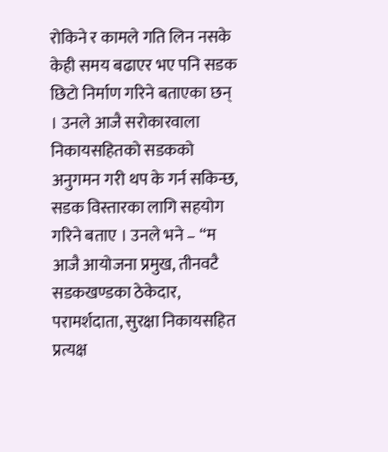रोकिने र कामले गति लिन नसके केही समय बढाएर भए पनि सडक छिटो निर्माण गरिने बताएका छन् । उनले आजै सरोकारवाला निकायसहितको सडकको अनुगमन गरी थप के गर्न सकिन्छ, सडक विस्तारका लागि सहयोग गरिने बताए । उनले भने – “म आजै आयोजना प्रमुख, तीनवटै सडकखण्डका ठेकेदार, परामर्शदाता, सुरक्षा निकायसहित प्रत्यक्ष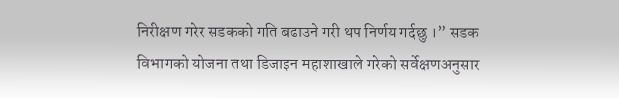निरीक्षण गरेर सडकको गति बढाउने गरी थप निर्णय गर्दछु ।” सडक विभागको योजना तथा डिजाइन महाशाखाले गरेको सर्वेक्षणअनुसार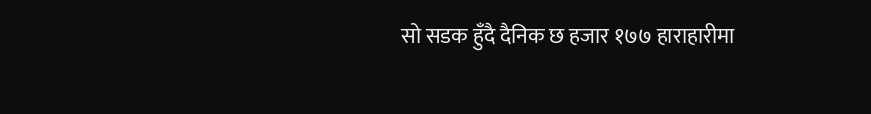सो सडक हुँदै दैनिक छ हजार १७७ हाराहारीमा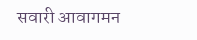सवारी आवागमन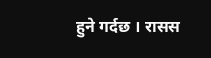हुने गर्दछ । रासस